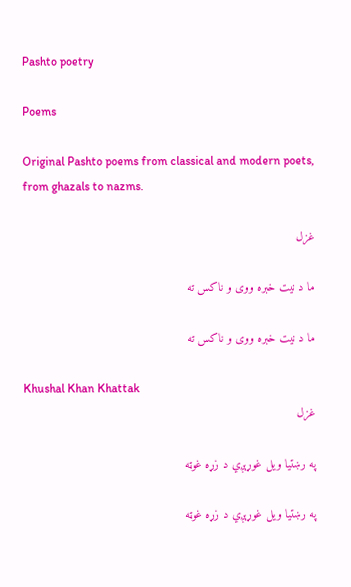Pashto poetry

Poems

Original Pashto poems from classical and modern poets, from ghazals to nazms.

غزل

ما د نيت خبره ووی و ناکس ته

ما د نيت خبره ووی و ناکس ته

Khushal Khan Khattak
غزل

په رښتيا ويل غوړېږي د زړه غوټه

په رښتيا ويل غوړېږي د زړه غوټه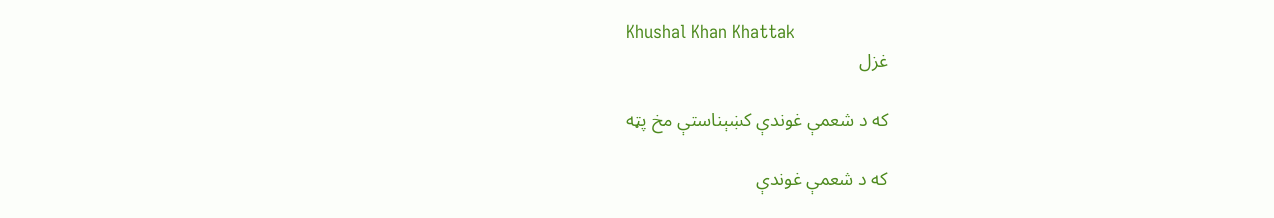Khushal Khan Khattak
غزل

که د شعمې غوندې کښېناستې مخ پټه

که د شعمې غوندې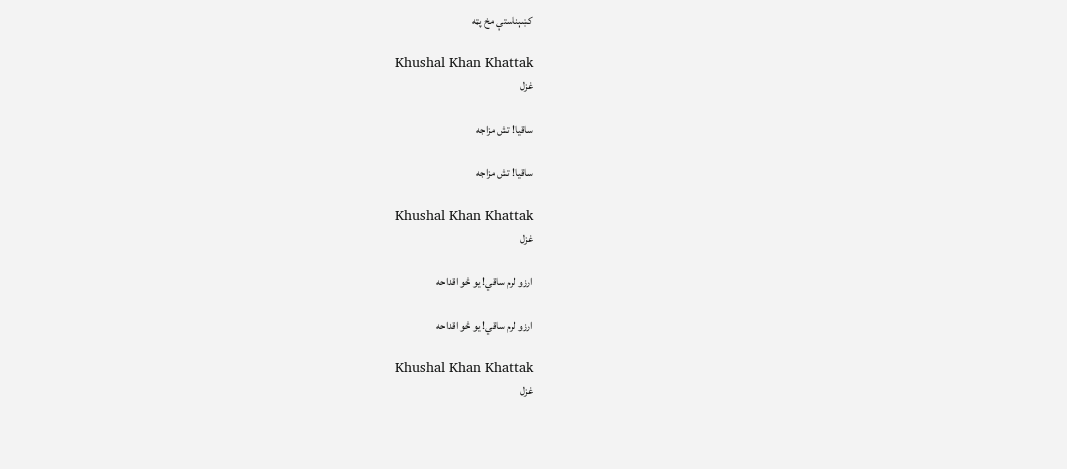کښېناستې مخ پټه

Khushal Khan Khattak
غزل

ساقيا! تش مزاجه

ساقيا! تش مزاجه

Khushal Khan Khattak
غزل

ارزو لرم ساقي! يو څو اقداحه

ارزو لرم ساقي! يو څو اقداحه

Khushal Khan Khattak
غزل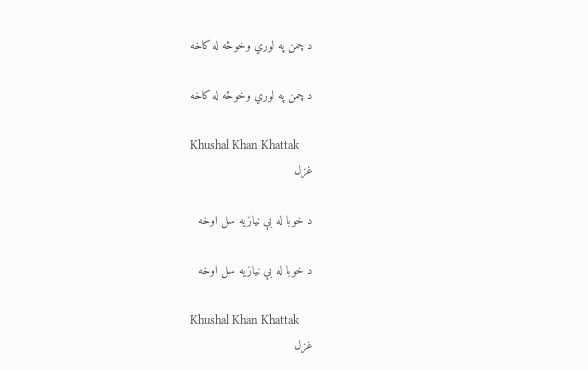د چمن په لوري وخوځه له کاخه

د چمن په لوري وخوځه له کاخه

Khushal Khan Khattak
غزل

د خوبا له بې نيازيه سل اوخه

د خوبا له بې نيازيه سل اوخه

Khushal Khan Khattak
غزل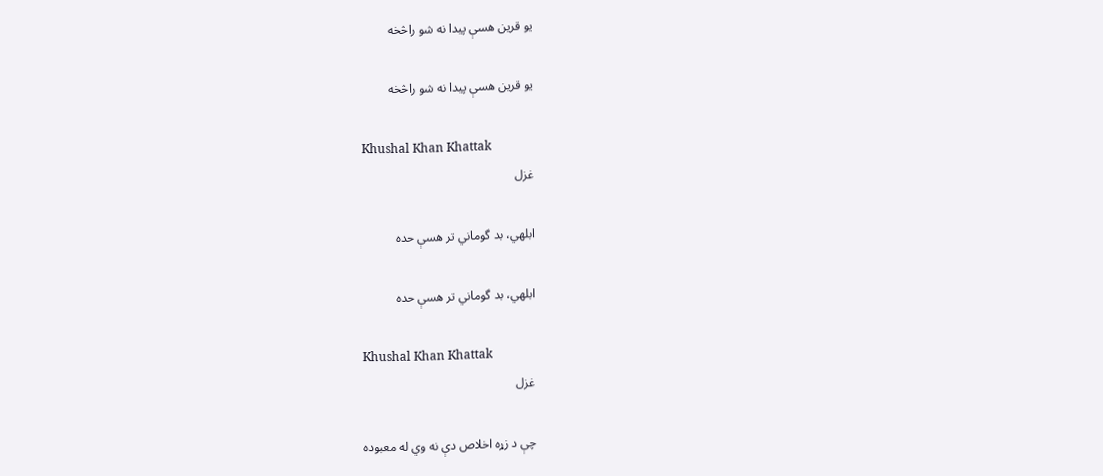يو قرين هسې پيدا نه شو راڅخه

يو قرين هسې پيدا نه شو راڅخه

Khushal Khan Khattak
غزل

ابلهي، بد گوماني تر هسې حده

ابلهي، بد گوماني تر هسې حده

Khushal Khan Khattak
غزل

چې د زړه اخلاص دې نه وي له معبوده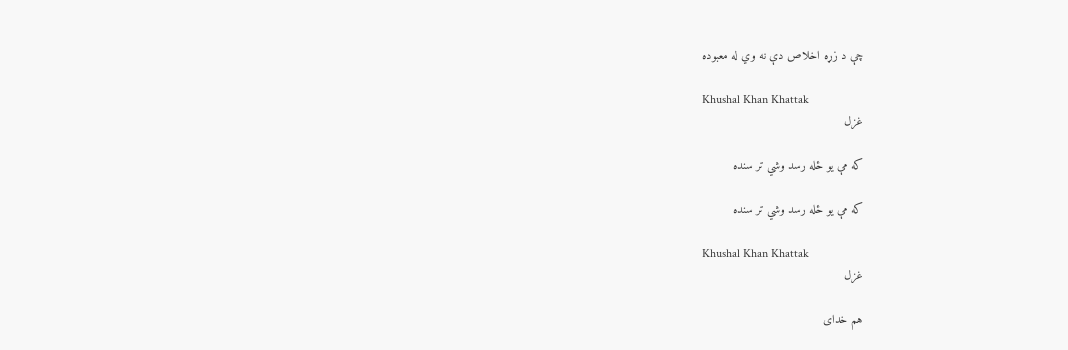چې د زړه اخلاص دې نه وي له معبوده

Khushal Khan Khattak
غزل

که مې يو ځله رسد وشي تر سنده

که مې يو ځله رسد وشي تر سنده

Khushal Khan Khattak
غزل

هم خدای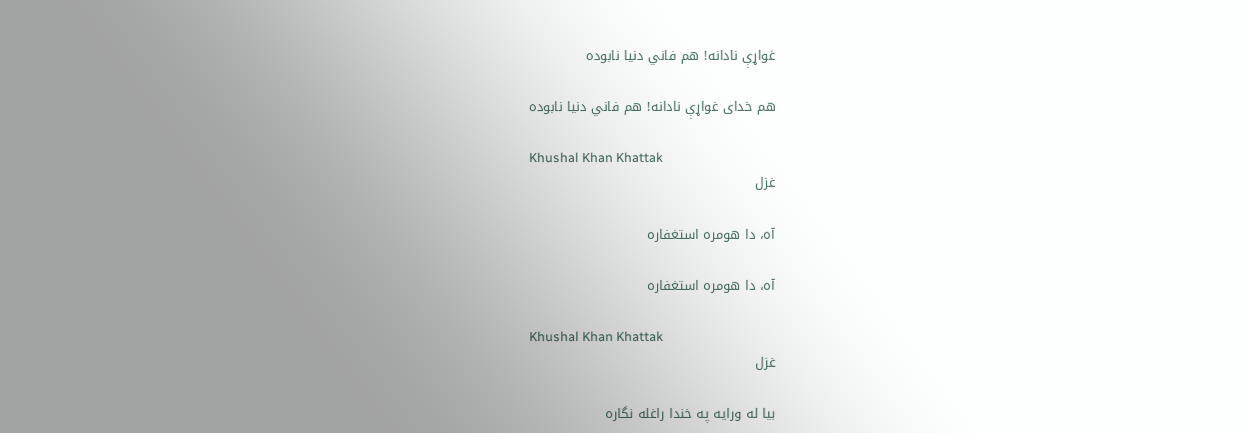غواړې نادانه! هم فاني دنيا نابوده

هم خدای غواړې نادانه! هم فاني دنيا نابوده

Khushal Khan Khattak
غزل

آه، دا هومره استغفاره

آه، دا هومره استغفاره

Khushal Khan Khattak
غزل

بيا له ورايه په خندا راغله نگاره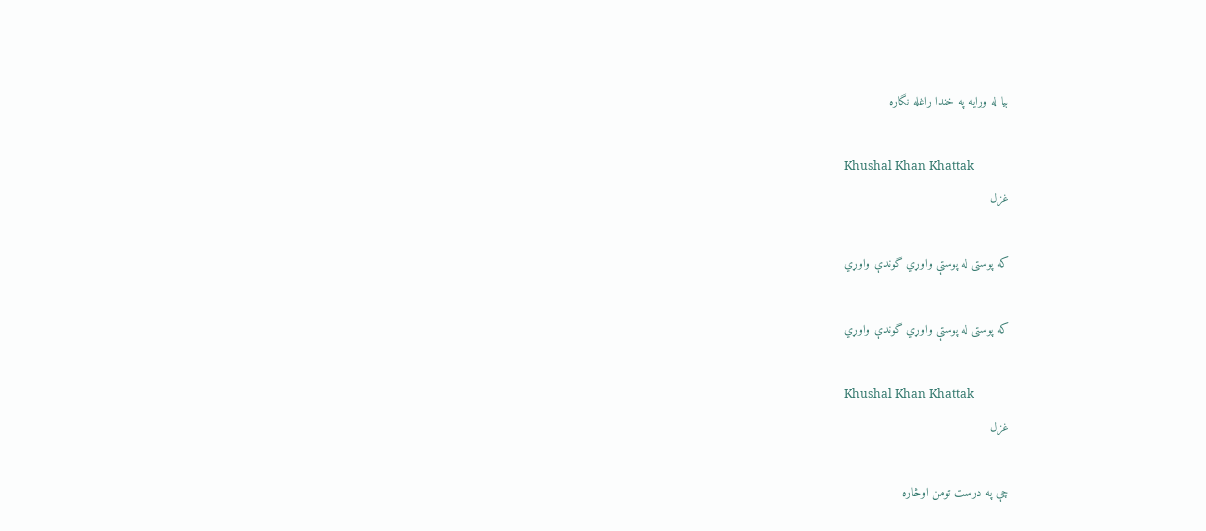بيا له ورايه په خندا راغله نگاره

Khushal Khan Khattak
غزل

که پوستی له پوستې واوړي گوندې واوړي

که پوستی له پوستې واوړي گوندې واوړي

Khushal Khan Khattak
غزل

چې په درست تومن اوڅاره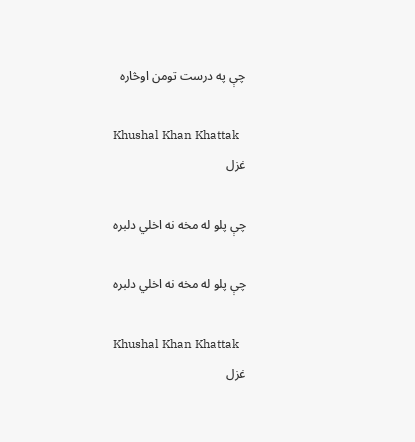چې په درست تومن اوڅاره

Khushal Khan Khattak
غزل

چې پلو له مخه نه اخلي دلبره

چې پلو له مخه نه اخلي دلبره

Khushal Khan Khattak
غزل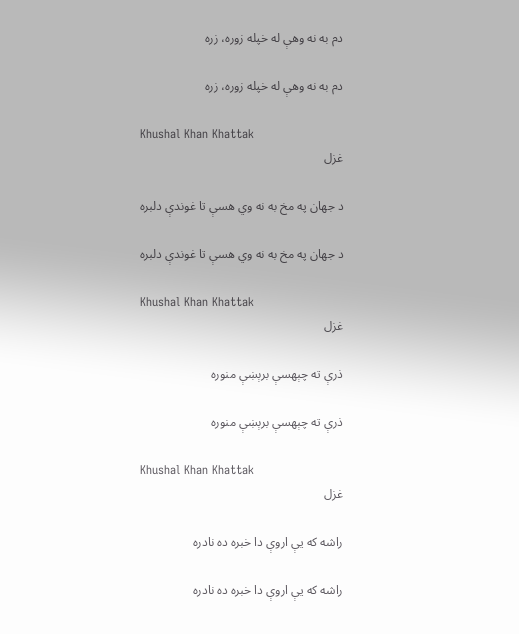دم به نه وهې له خپله زوره، زره

دم به نه وهې له خپله زوره، زره

Khushal Khan Khattak
غزل

د جهان په مخ به نه وي هسې تا غوندې دلبره

د جهان په مخ به نه وي هسې تا غوندې دلبره

Khushal Khan Khattak
غزل

ذرې ته چېهسې برېښې منوره

ذرې ته چېهسې برېښې منوره

Khushal Khan Khattak
غزل

راشه که يې اروې دا خبره ده نادره

راشه که يې اروې دا خبره ده نادره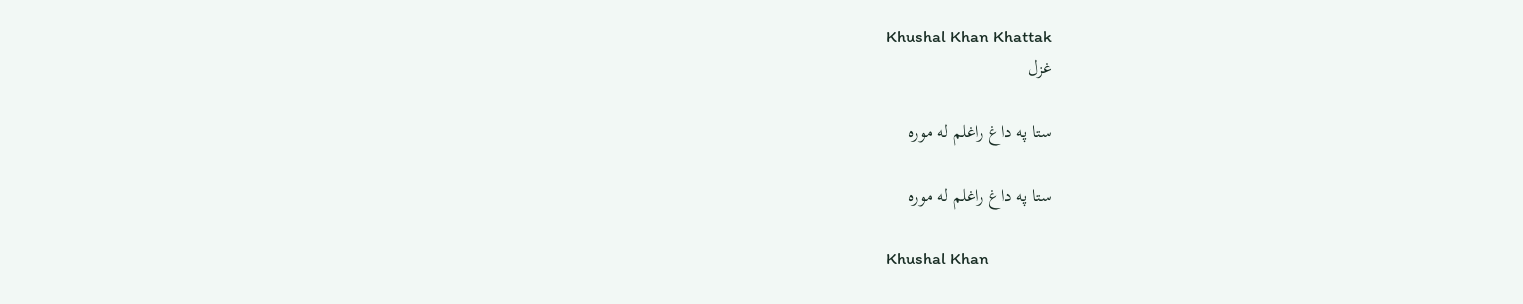Khushal Khan Khattak
غزل

ستا په داغ راغلم له موره

ستا په داغ راغلم له موره

Khushal Khan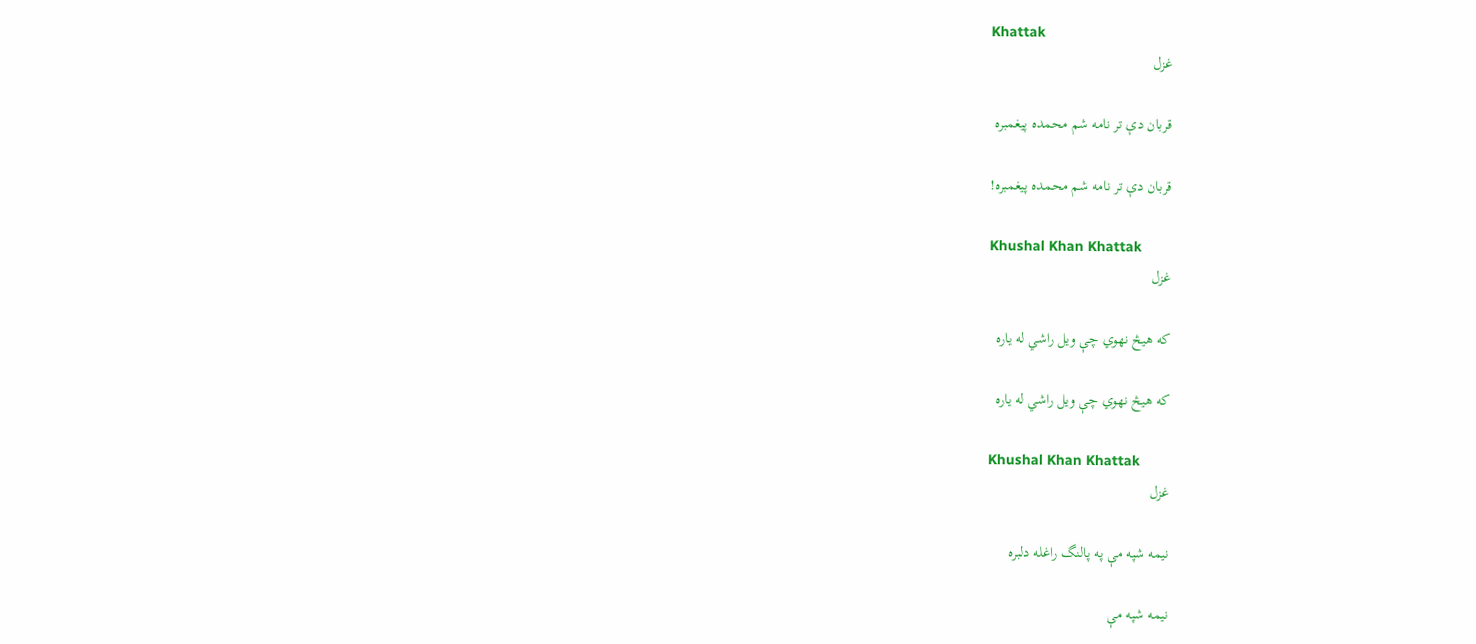Khattak
غزل

قربان دې تر نامه شم محمده پيغمبره

قربان دې تر نامه شم محمده پيغمبره!

Khushal Khan Khattak
غزل

که هيڅ نهوي چې ويل راشي له ياره

که هيڅ نهوي چې ويل راشي له ياره

Khushal Khan Khattak
غزل

نيمه شپه مې په پالنگ راغله دلبره

نيمه شپه مې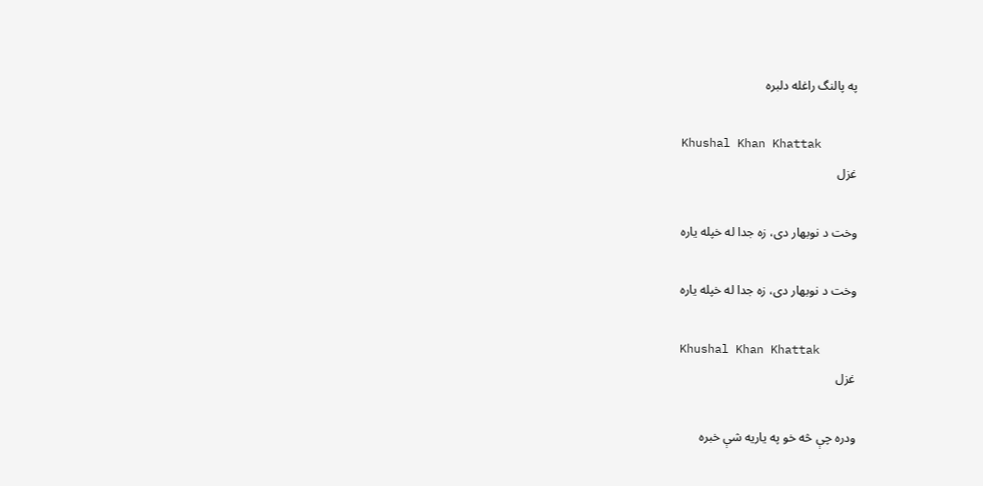په پالنگ راغله دلبره

Khushal Khan Khattak
غزل

وخت د نوبهار دی، زه جدا له خپله ياره

وخت د نوبهار دی، زه جدا له خپله ياره

Khushal Khan Khattak
غزل

ودره چې څه خو په ياريه شې خبره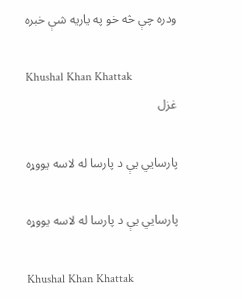ودره چې څه خو په ياريه شې خبره

Khushal Khan Khattak
غزل

پارسايي يې د پارسا له لاسه يووړه

پارسايي يې د پارسا له لاسه يووړه

Khushal Khan Khattak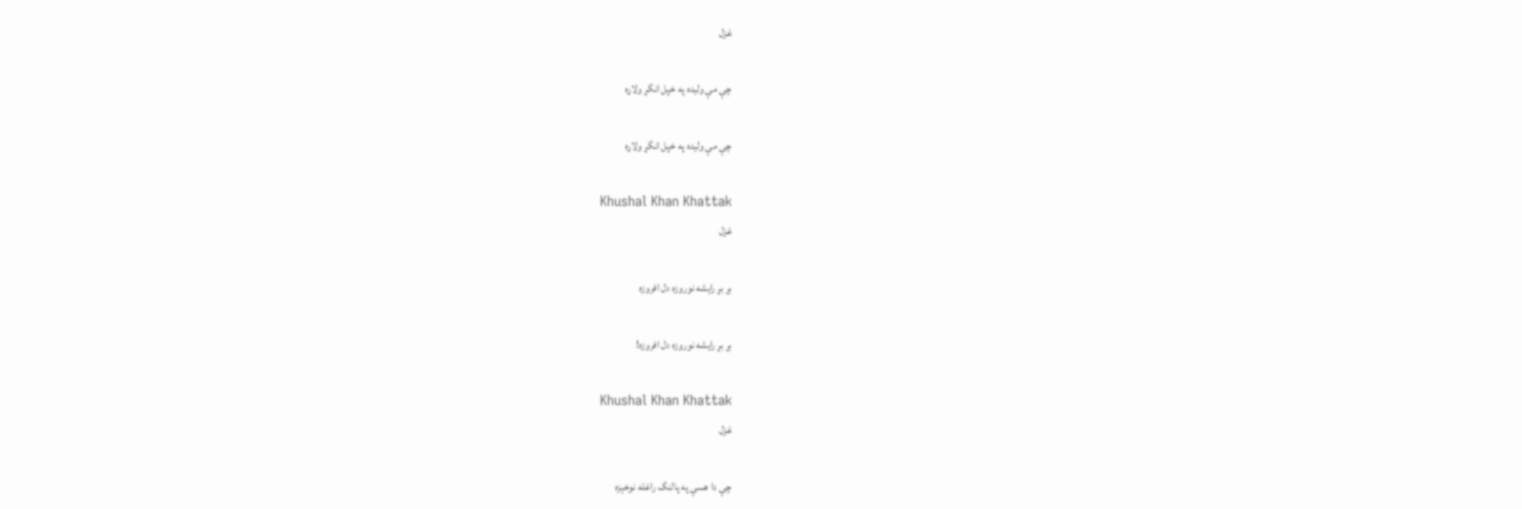غزل

چې مې وليده په خپل انگړ ولاړه

چې مې وليده په خپل انگړ ولاړه

Khushal Khan Khattak
غزل

بړ بړ رايشه نوروزه دل افروزه

بړ بړ رايشه نوروزه دل افروزه!

Khushal Khan Khattak
غزل

چې دا هسې په پالنگ راغله نوخېزه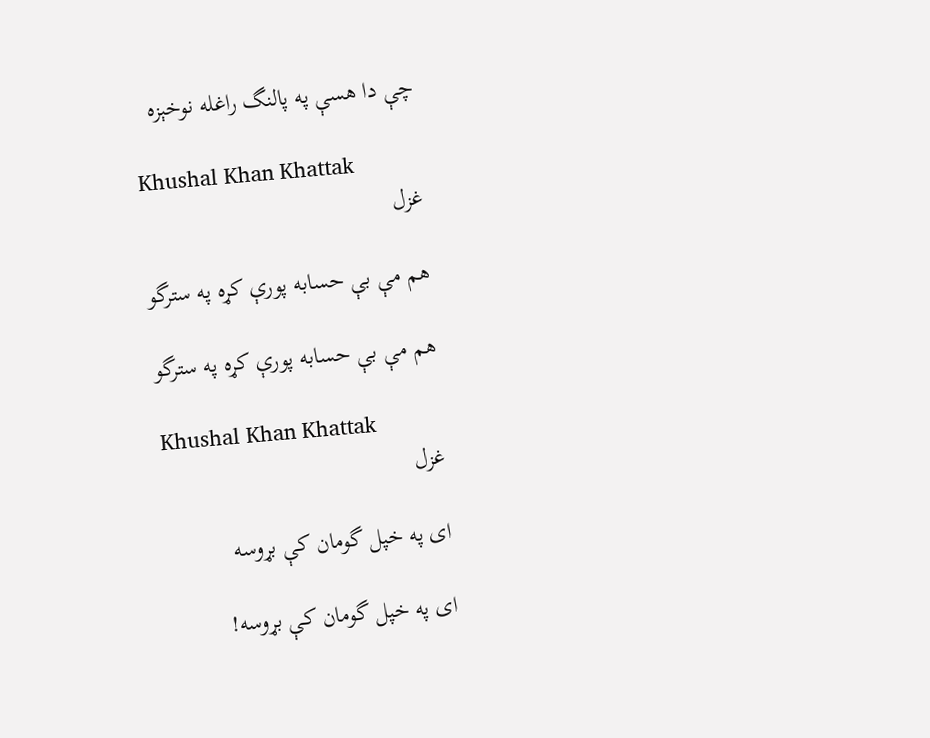چې دا هسې په پالنگ راغله نوخېزه

Khushal Khan Khattak
غزل

هم مې بې حسابه پورې کړه په سترگو

هم مې بې حسابه پورې کړه په سترگو

Khushal Khan Khattak
غزل

ای په خپل گومان کې بړوسه

ای په خپل گومان کې بړوسه!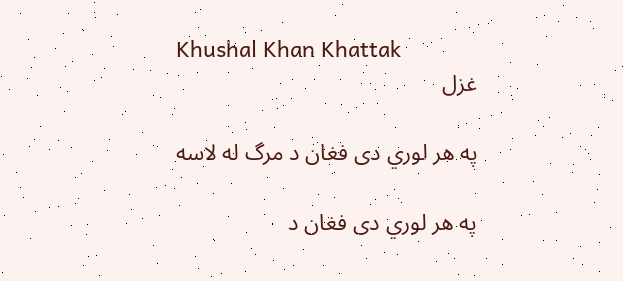Khushal Khan Khattak
غزل

په هر لوري دی فغان د مرگ له لاسه

په هر لوري دی فغان د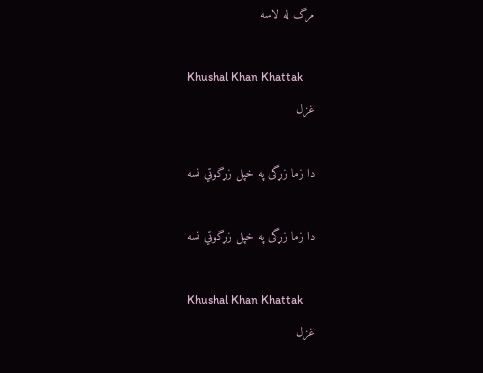مرگ له لاسه

Khushal Khan Khattak
غزل

دا زما زړگی په خپل زړگوټي نسه

دا زما زړگی په خپل زړگوټي نسه

Khushal Khan Khattak
غزل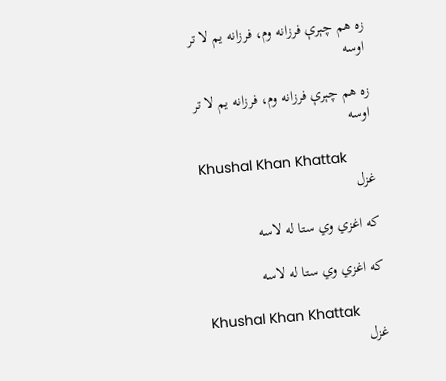زه هم چېرې فرزانه وم، فرزانه يم لا تر اوسه

زه هم چېرې فرزانه وم، فرزانه يم لا تر اوسه

Khushal Khan Khattak
غزل

که اغزي وي ستا له لاسه

که اغزي وي ستا له لاسه

Khushal Khan Khattak
غزل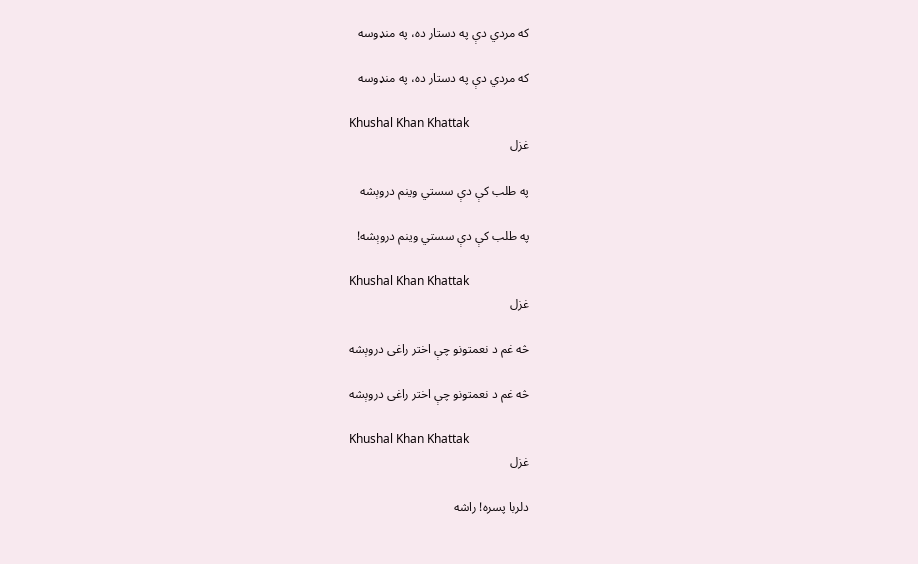که مردي دې په دستار ده، په منډوسه

که مردي دې په دستار ده، په منډوسه

Khushal Khan Khattak
غزل

په طلب کې دې سستي وينم دروېشه

په طلب کې دې سستي وينم دروېشه!

Khushal Khan Khattak
غزل

څه غم د نعمتونو چې اختر راغی دروېشه

څه غم د نعمتونو چې اختر راغی دروېشه

Khushal Khan Khattak
غزل

دلربا پسره! راشه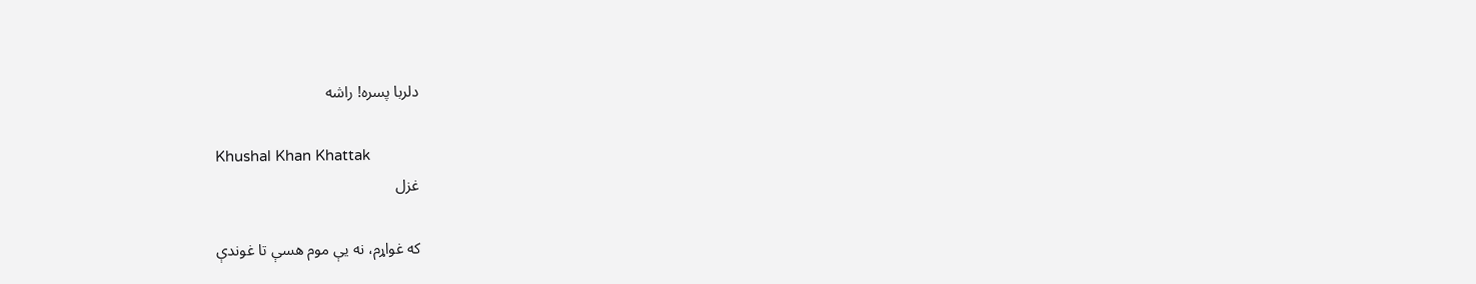دلربا پسره! راشه

Khushal Khan Khattak
غزل

که غواړم، نه يې موم هسې تا غوندې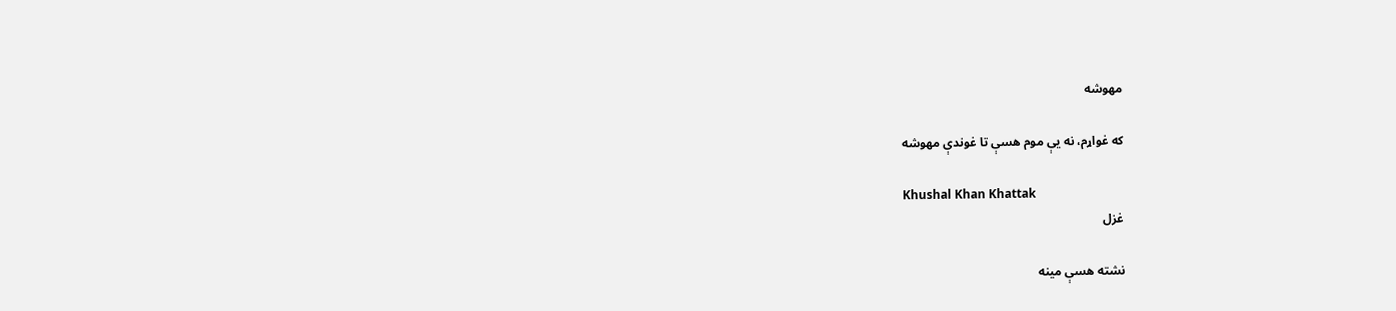مهوشه

که غواړم، نه يې موم هسې تا غوندې مهوشه

Khushal Khan Khattak
غزل

نشته هسې مينه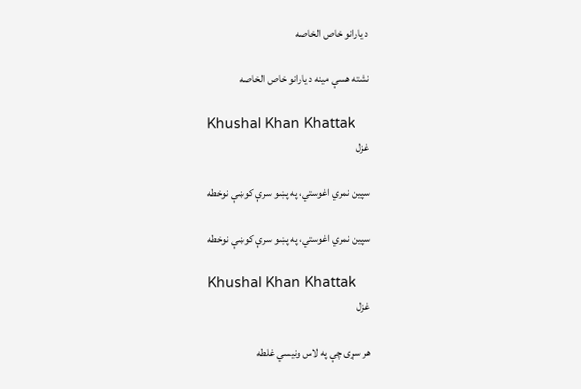د يارانو خاص الخاصه

نشته هسې مينه د يارانو خاص الخاصه

Khushal Khan Khattak
غزل

سپين نمري اغوستي، په پښو سرې کوښې نوخطه

سپين نمري اغوستي، په پښو سرې کوښې نوخطه

Khushal Khan Khattak
غزل

هر سړی چې په لاس ونيسي غلطه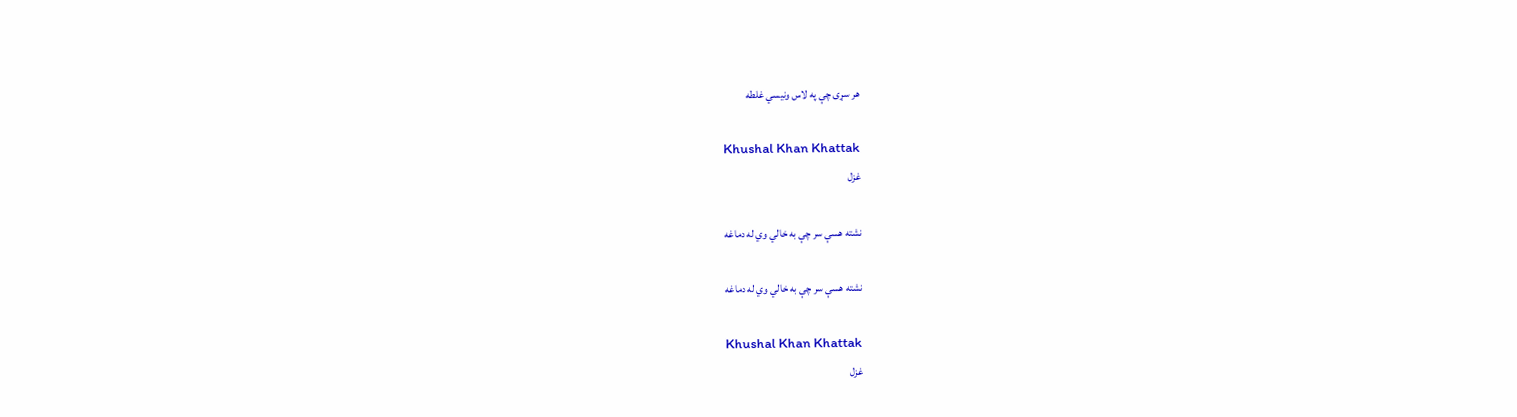هر سړی چې په لاس ونيسي غلطه

Khushal Khan Khattak
غزل

نشته هسې سر چې به خالي وي له دماغه

نشته هسې سر چې به خالي وي له دماغه

Khushal Khan Khattak
غزل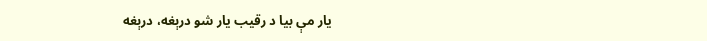يار مې بيا د رقيب يار شو درېغه، درېغه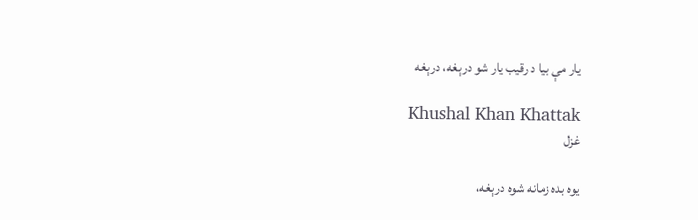يار مې بيا د رقيب يار شو درېغه، درېغه

Khushal Khan Khattak
غزل

يوه بده زمانه شوه درېغه،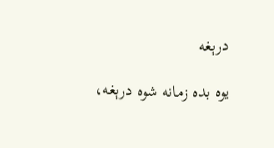درېغه

يوه بده زمانه شوه درېغه،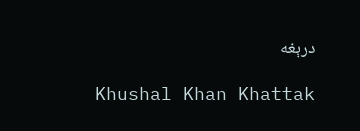درېغه

Khushal Khan Khattak